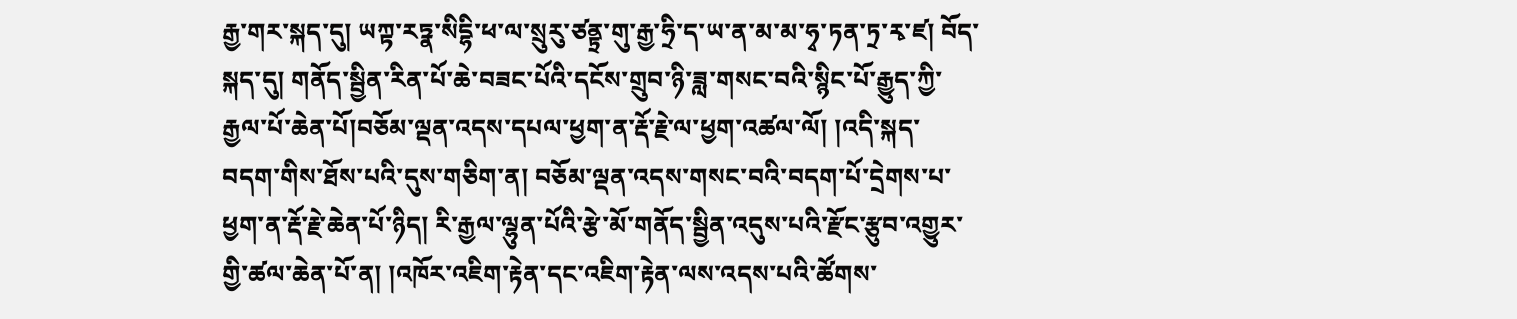རྒྱ་གར་སྐད་དུ། ཡཀྟ་རཏྣ་སིདྷི་ཕ་ལ་སྲུརུ་ཙནྟྲ་གུ་རྒྱ་ཧྲི་ད་ཡ་ན་མ་མ་ཧྭ་ཏན་ཏྲ་རྭ་ཛ། བོད་སྐད་དུ། གནོད་སྦྱིན་རིན་པོ་ཆེ་བཟང་པོའི་དངོས་གྲུབ་ཉི་ཟླ་གསང་བའི་སྙིང་པོ་རྒྱུད་ཀྱི་རྒྱལ་པོ་ཆེན་པོ།བཅོམ་ལྡན་འདས་དཔལ་ཕྱག་ན་རྡོ་རྗེ་ལ་ཕྱག་འཚལ་ལོ། །འདི་སྐད་བདག་གིས་ཐོས་པའི་དུས་གཅིག་ན། བཅོམ་ལྡན་འདས་གསང་བའི་བདག་པོ་དྲེགས་པ་ཕྱག་ན་རྡོ་རྗེ་ཆེན་པོ་ཉིད། རི་རྒྱལ་ལྷུན་པོའི་རྩེ་མོ་གནོད་སྦྱིན་འདུས་པའི་རྫོང་རྩུབ་འགྱུར་གྱི་ཚལ་ཆེན་པོ་ན། །འཁོར་འཇིག་རྟེན་དང་འཇིག་རྟེན་ལས་འདས་པའི་ཚོགས་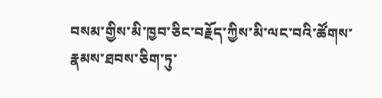བསམ་གྱིས་མི་ཁྱབ་ཅིང་བརྗོད་ཀྱིས་མི་ལང་བའི་ཚོགས་རྣམས་ཐབས་ཅིག་ཏུ་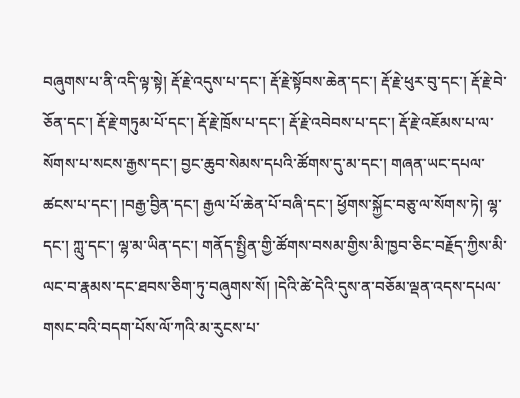བཞུགས་པ་ནི་འདི་ལྟ་སྟེ། རྡོ་རྗེ་འདུས་པ་དང་། རྡོ་རྗེ་སྟོབས་ཆེན་དང་། རྡོ་རྗེ་ཕུར་བུ་དང་། རྡོ་རྗེ་བེ་ཅོན་དང་། རྡོ་རྗེ་གཏུམ་པོ་དང་། རྡོ་རྗེ་ཁྲོས་པ་དང་། རྡོ་རྗེ་འབེབས་པ་དང་། རྡོ་རྗེ་འཇོམས་པ་ལ་སོགས་པ་སངས་རྒྱས་དང་། བྱང་ཆུབ་སེམས་དཔའི་ཚོགས་དུ་མ་དང་། གཞན་ཡང་དཔལ་ཚངས་པ་དང་། །བརྒྱ་བྱིན་དང་། རྒྱལ་པོ་ཆེན་པོ་བཞི་དང་། ཕྱོགས་སྐྱོང་བཅུ་ལ་སོགས་ཏེ། ལྷ་དང་། ཀླུ་དང་། ལྷ་མ་ཡིན་དང་། གནོད་སྤྱིན་གྱི་ཚོགས་བསམ་གྱིས་མི་ཁྱབ་ཅིང་བརྗོད་ཀྱིས་མི་ལང་བ་རྣམས་དང་ཐབས་ཅིག་ཏུ་བཞུགས་སོ། །དེའི་ཚེ་དེའི་དུས་ན་བཅོམ་ལྡན་འདས་དཔལ་གསང་བའི་བདག་པོས་ལོ་ཀའི་མ་རུངས་པ་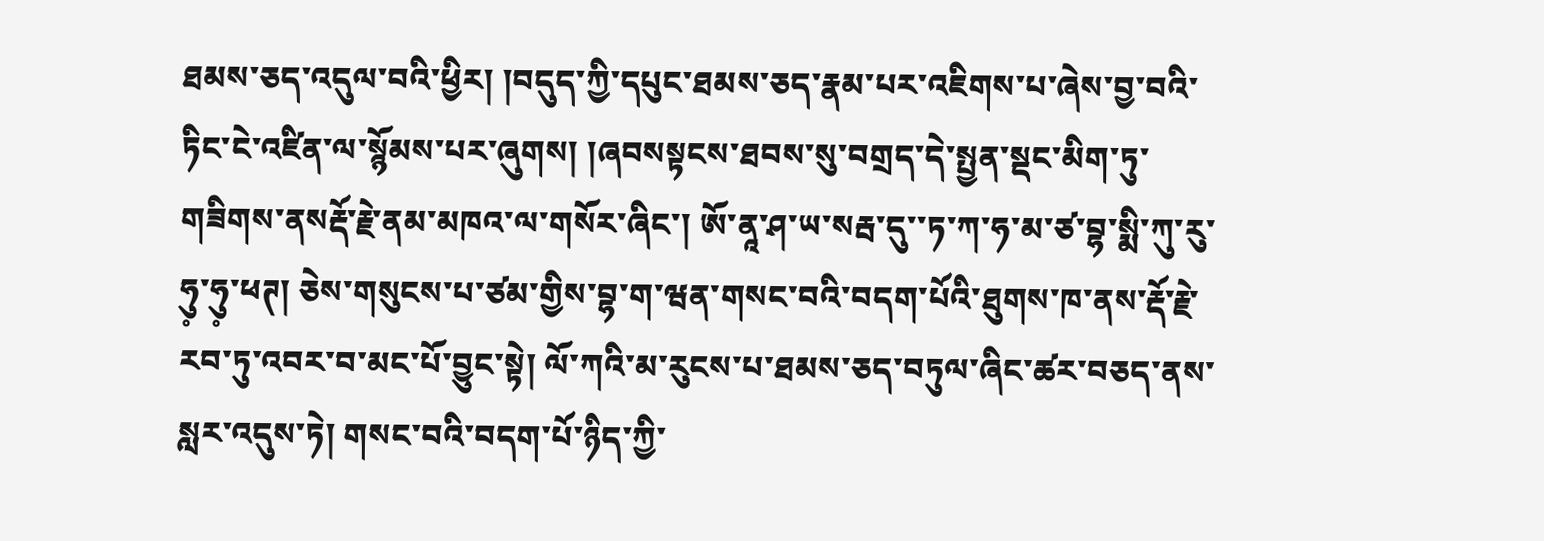ཐམས་ཅད་འདུལ་བའི་ཕྱིར། །བདུད་ཀྱི་དཔུང་ཐམས་ཅད་རྣམ་པར་འཇིགས་པ་ཞེས་བྱ་བའི་ཏིང་ངེ་འཛིན་ལ་སྙོམས་པར་ཞུགས། །ཞབསསྟངས་ཐབས་སུ་བགྲད་དེ་སྤྱན་སྡང་མིག་ཏུ་གཟིགས་ནསརྡོ་རྗེ་ནམ་མཁའ་ལ་གསོར་ཞིང་། ཨོ་ནཱ་ཤ་ཡ་སརྦ་དུ་་ཏ་ཀ་ཧ་མ་ཙ་བྷ་སྨི་ཀུ་རུ་ཧུ༷་ཧུ༷་ཕཊ། ཅེས་གསུངས་པ་ཙམ་གྱིས་བྷ་ག་ཝན་གསང་བའི་བདག་པོའི་ཐུགས་ཁ་ནས་རྡོ་རྗེ་རབ་ཏུ་འབར་བ་མང་པོ་བྱུང་སྟེ། ལོ་ཀའི་མ་རུངས་པ་ཐམས་ཅད་བཏུལ་ཞིང་ཚར་བཅད་ནས་སླར་འདུས་ཏེ། གསང་བའི་བདག་པོ་ཉིད་ཀྱི་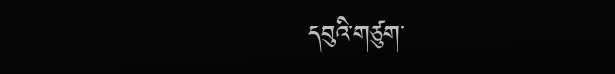དབུའི་གཙུག་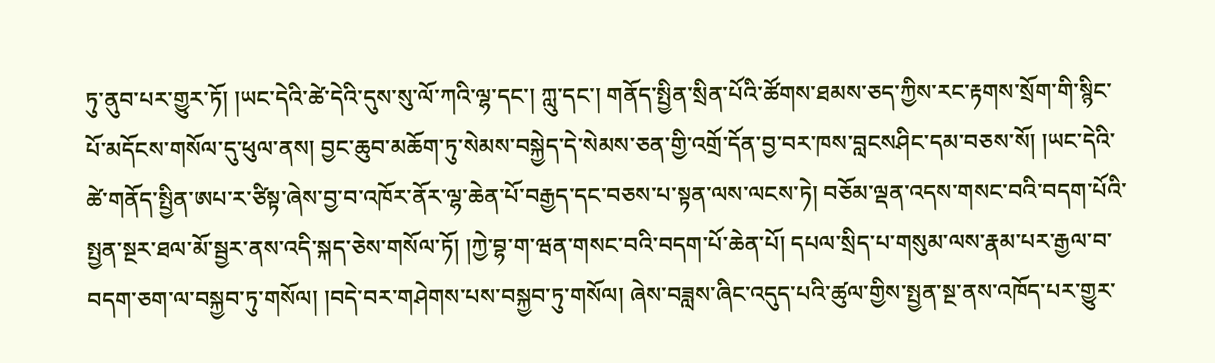ཏུ་ནུབ་པར་གྱུར་ཏོ། །ཡང་དེའི་ཚེ་དེའི་དུས་སུ་ལོ་ཀའི་ལྷ་དང་། ཀླུ་དང་། གནོད་སྤྱིན་སྲིན་པོའི་ཚོགས་ཐམས་ཅད་ཀྱིས་རང་རྟགས་སྲོག་གི་སྙིང་པོ་མདོངས་གསོལ་དུ་ཕུལ་ནས། བྱང་ཆུབ་མཆོག་ཏུ་སེམས་བསྐྱེད་དེ་སེམས་ཅན་གྱི་འགྲོ་དོན་བྱ་བར་ཁས་བླངསཤིང་དམ་བཅས་སོ། །ཡང་དེའི་ཚེ་གནོད་སྤྱིན་ཨཔ་ར་ཙིསྟ་ཞེས་བྱ་བ་འཁོར་ནོར་ལྷ་ཆེན་པོ་བརྒྱད་དང་བཅས་པ་སྟན་ལས་ལངས་ཏེ། བཅོམ་ལྡན་འདས་གསང་བའི་བདག་པོའི་སྤྱན་སྔར་ཐལ་མོ་སྦྱར་ནས་འདི་སྐད་ཅེས་གསོལ་ཏོ། །ཀྱེ་བྷ་ག་ཝན་གསང་བའི་བདག་པོ་ཆེན་པོ། དཔལ་སྲིད་པ་གསུམ་ལས་རྣམ་པར་རྒྱལ་བ་བདག་ཅག་ལ་བསྐྱབ་ཏུ་གསོལ། །བདེ་བར་གཤེགས་པས་བསྐྱབ་ཏུ་གསོལ། ཞེས་བཟླས་ཞིང་འདུད་པའི་ཚུལ་གྱིས་སྤྱན་སྔ་ནས་འཁོད་པར་གྱུར་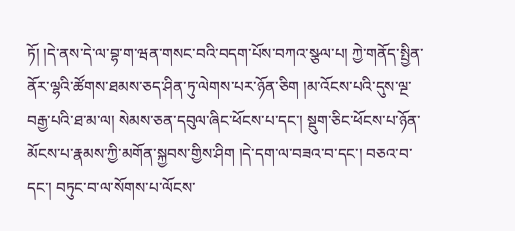ཏོ། །དེ་ནས་དེ་ལ་བྷ་ག་ཝན་གསང་བའི་བདག་པོས་བཀའ་སྩལ་པ། ཀྱེ་གནོད་སྤྱིན་ནོར་ལྷའི་ཚོགས་ཐམས་ཅད་ཤིན་ཏུ་ལེགས་པར་ཉོན་ཅིག །མ་འོངས་པའི་དུས་ལྔ་བརྒྱ་པའི་ཐ་མ་ལ། སེམས་ཅན་དབུལ་ཞིང་ཕོངས་པ་དང་། སྡུག་ཅིང་ཕོངས་པ་ཉོན་མོངས་པ་རྣམས་ཀྱི་མགོན་སྐྱབས་གྱིས་ཤིག །དེ་དག་ལ་བཟའ་བ་དང་། བཅའ་བ་དང་། བཏུང་བ་ལ་སོགས་པ་ལོངས་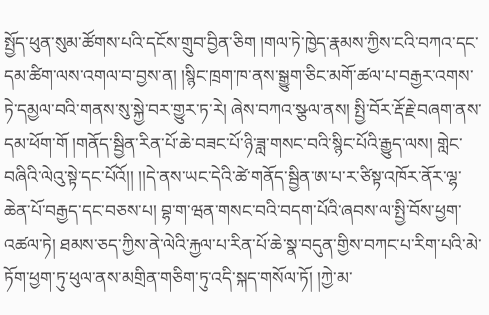སྤྱོད་ཕུན་སུམ་ཚོགས་པའི་དངོས་གྲུབ་བྱིན་ཅིག །གལ་ཏེ་ཁྱེད་རྣམས་ཀྱིས་ངའི་བཀའ་དང་དམ་ཚིག་ལས་འགལ་བ་བྱས་ན། །སྙིང་ཁྲག་ཁ་ནས་སྒྱུག་ཅིང་མགོ་ཚལ་པ་བརྒྱར་འགས་ཏེ་དམྱལ་བའི་གནས་སུ་སྐྱེ་བར་གྱུར་ཏ་རེ། ཞེས་བཀའ་སྩལ་ནས། སྤྱི་བོར་རྡོ་རྗེ་བཞག་ནས་དམ་ཕོག་གོ །གནོད་སྦྱིན་རིན་པོ་ཆེ་བཟང་པོ་ཉི་ཟླ་གསང་བའི་སྙིང་པོའི་རྒྱུད་ལས། གླེང་བཞིའི་ལེའུ་སྟེ་དང་པོའོ།། །།དེ་ནས་ཡང་དེའི་ཚེ་གནོད་སྦྱིན་ཨ་པ་ར་ཙིསྟ་འཁོར་ནོར་ལྷ་ཆེན་པོ་བརྒྱད་དང་བཅས་པ། བྷ་ག་ཝན་གསང་བའི་བདག་པོའི་ཞབས་ལ་སྤྱི་བོས་ཕྱག་འཚལ་ཏེ། ཐམས་ཅད་ཀྱིས་ནེ་ལེའི་རྐྱལ་པ་རིན་པོ་ཆེ་སྣ་བདུན་གྱིས་བཀང་པ་རིག་པའི་མེ་ཏོག་ཕྱག་ཏུ་ཕུལ་ནས་མགྲིན་གཅིག་ཏུ་འདི་སྐད་གསོལ་ཏོ། །ཀྱེ་མ་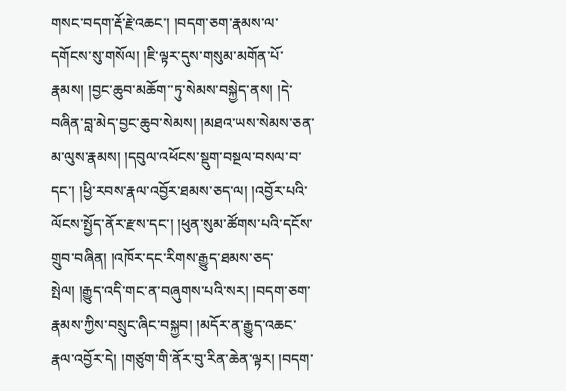གསང་བདག་རྡོ་རྗེ་འཆང་། །བདག་ཅག་རྣམས་ལ་དགོངས་སུ་གསོལ། །ཇི་ལྟར་དུས་གསུམ་མགོན་པོ་རྣམས། །བྱང་ཆུབ་མཆོག་་ཏུ་སེམས་བསྐྱེད་ནས། །དེ་བཞིན་བླ་མེད་བྱང་ཆུབ་སེམས། །མཐའ་ཡས་སེམས་ཅན་མ་ལུས་རྣམས། །དབུལ་འཕོངས་སྡུག་བསྔལ་བསལ་བ་དང་། །ཕྱི་རབས་རྣལ་འབྱོར་ཐམས་ཅད་ལ། །འབྱོར་པའི་ལོངས་སྤྱོད་ནོར་རྫས་དང་། །ཕུན་སུམ་ཚོགས་པའི་དངོས་གྲུབ་བཞིན། །འཁོར་དང་རིགས་རྒྱུད་ཐམས་ཅད་སྤེལ། །རྒྱུད་འདི་གང་ན་བཞུགས་པའི་སར། །བདག་ཅག་རྣམས་ཀྱིས་བསྲུང་ཞིང་བསྐྱབ། །མདོར་ན་རྒྱུད་འཆང་རྣལ་འབྱོར་དེ། །གཙུག་གི་ནོར་བུ་རིན་ཆེན་ལྟར། །བདག་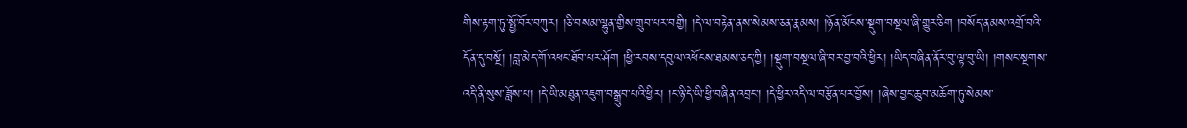གིས་རྟག་ཏུ་སྤྱོ་བོར་བཀུར། །ཅི་བསམ་ལྷུན་གྱིས་གྲུབ་པར་བགྱི། །དེ་ལ་བརྟེན་ནས་སེམས་ཅན་རྣམས། །ཉོན་མོངས་སྡུག་བསྔལ་ཞི་གྱུར་ཅིག །བསོད་ནམས་འགྲོ་བའི་དོན་དུ་བསྔོ། །བླ་མེད་གོ་འཕང་ཐོབ་པར་ཤོག །ཕྱི་རབས་དབུལ་འཕོངས་ཐམས་ཅད་ཀྱི། །སྡུག་བསྔལ་ཞི་བར་བྱ་བའི་ཕྱིར། །ཡིད་བཞིན་ནོར་བུ་ལྟ་བུ་ཡི། །གསང་སྔགས་འདི་ནི་སུས་ཟློས་པ། །དེ་ཡི་མཐུན་འཇུག་བསྒྲུབ་པའི་ཕྱིར། །ང་ཉི་དེ་ཡི་ཕྱི་བཞིན་འབྲང་། །དེ་ཕྱིར་འདི་ལ་བརྩོན་པར་བྱོས། །ཞེས་བྱང་ཆུབ་མཆོག་ཏུ་སེམས་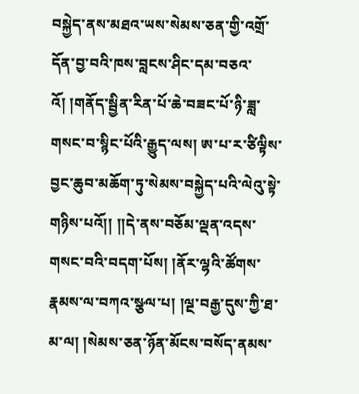བསྐྱེད་ནས་མཐའ་ཡས་སེམས་ཅན་གྱི་འགྲོ་དོན་བྱ་བའི་ཁས་བླངས་ཤིང་དམ་བཅའ་འོ། །གནོད་སྦྱིན་རིན་པོ་ཆེ་བཟང་པོ་ཉི་ཟླ་གསང་བ་སྙིང་པོའི་རྒྱུད་ལས། ཨ་པ་ར་ཙིལྟིས་བྱང་ཆུབ་མཆོག་ཏུ་སེམས་བསྐྱེད་པའི་ལེའུ་སྟེ་གཉིས་པའོ།། །།དེ་ནས་བཅོམ་ལྡན་འདས་གསང་བའི་བདག་པོས། །ནོར་ལྷའི་ཚོགས་རྣམས་ལ་བཀའ་སྩལ་པ། །ལྔ་བརྒྱ་དུས་ཀྱི་ཐ་མ་ལ། །སེམས་ཅན་ཉོན་མོངས་བསོད་ནམས་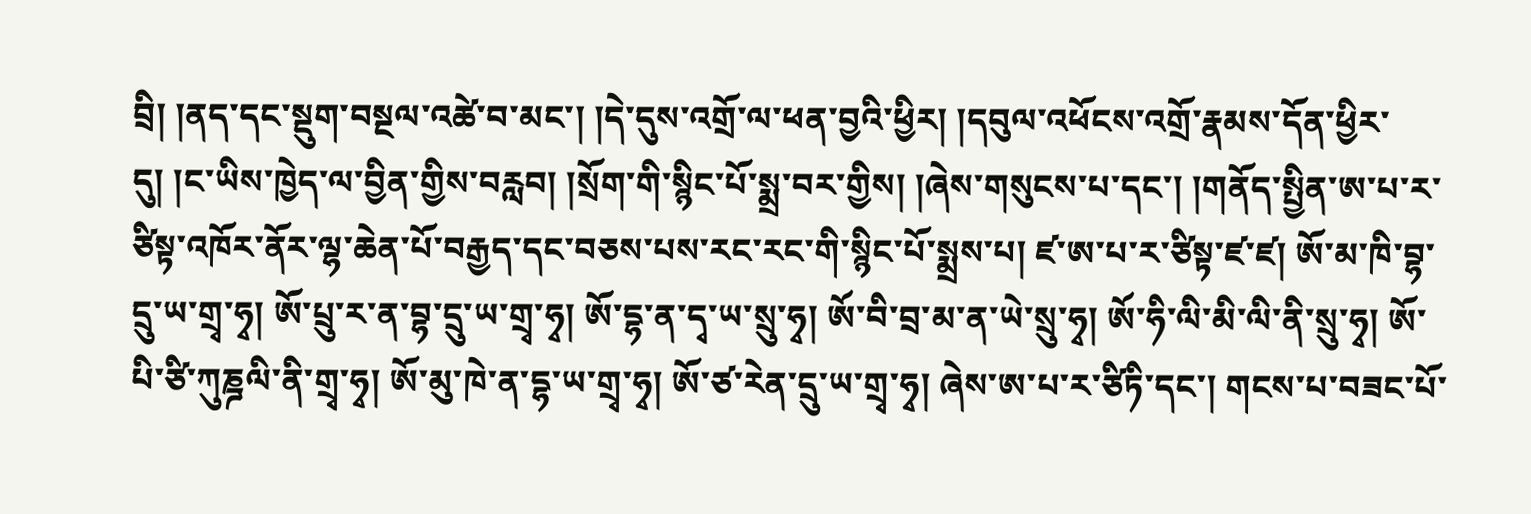བྲི། །ནད་དང་སྡུག་བསྔལ་འཚེ་བ་མང་། །དེ་དུས་འགྲོ་ལ་ཕན་བྱའི་ཕྱིར། །དབུལ་འཕོངས་འགྲོ་རྣམས་དོན་ཕྱིར་དུ། །ང་ཡིས་ཁྱེད་ལ་བྱིན་གྱིས་བརླབ། །སྲོག་གི་སྙིང་པོ་སྨྲ་བར་གྱིས། །ཞེས་གསུངས་པ་དང་། །གནོད་སྤྱིན་ཨ་པ་ར་ཙིསྟ་འཁོར་ནོར་ལྷ་ཆེན་པོ་བརྒྱད་དང་བཅས་པས་རང་རང་གི་སྙིང་པོ་སྨྲས་པ། ཛ་ཨ་པ་ར་ཙིསྟ་ཛ་ཛ། ཨོ་མ་ཁི་བྷ་དྲུ་ཡ་གྲྭ་ཧྭ། ཨོ་པྲུ་ར་ན་བྷ་དྲུ་ཡ་གྲྭ་ཧྭ། ཨོ་དྷ་ན་དྭ་ཡ་སྲུ་ཧྭ། ཨོ་བི་བྲ་མ་ན་ཡེ་སྲུ་ཧྭ། ཨོ་ཧི་ལི་མི་ལི་ནི་སྲུ་ཧྭ། ཨོ་པི་ཙི་ཀུཎྜལི་ནི་གྲྭ་ཧྭ། ཨོ་མུ་ཁེ་ན་དྷ་ཡ་གྲྭ་ཧྭ། ཨོ་ཙ་རེན་དྲུ་ཡ་གྲྭ་ཧྭ། ཞེས་ཨ་པ་ར་ཙིཏི་དང་། གངས་པ་བཟང་པོ་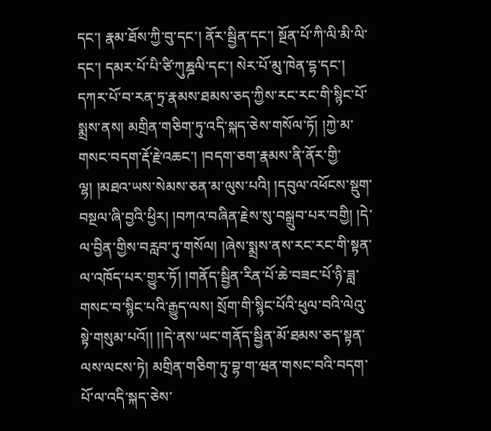དང་། རྣམ་ཐོས་ཀྱི་བུ་དང་། ནོར་སྦྱིན་དང་། སྔོན་པོ་ཀི་ལི་མི་ལི་དང་། དམར་པོ་པི་ཙི་ཀུཎྜལི་དང་། སེར་པོ་མུ་ཁེན་དྷ་དང་། དཀར་པོ་བ་རན་ཏྲ་རྣམས་ཐམས་ཅད་ཀྱིས་རང་རང་གི་སྙིང་པོ་སྨྲས་ནས། མགྲིན་གཅིག་ཏུ་འདི་སྐད་ཅེས་གསོལ་ཏོ། །ཀྱེ་མ་གསང་བདག་རྡོ་རྗེ་འཆང་། །བདག་ཅག་རྣམས་ནི་ནོར་གྱི་ལྷ། །མཐའ་ཡས་སེམས་ཅན་མ་ལུས་པའི། །དབུལ་འཕོངས་སྡུག་བསྔལ་ཞི་བྱའི་ཕྱིར། །བཀའ་བཞིན་རྗེས་སུ་བསྒྲུབ་པར་བགྱི། །དེ་ལ་བྱིན་གྱིས་བརླབ་ཏུ་གསོལ། །ཞེས་སྨྲས་ནས་རང་རང་གི་སྟན་ལ་འཁོད་པར་གྱུར་ཏོ། །གནོད་སྦྱིན་རིན་པོ་ཆེ་བཟང་པོ་ཉི་ཟླ་གསང་བ་སྙིང་པའི་རྒྱུད་ལས། སྲོག་གི་སྙིང་པོའི་ཕུལ་བའི་ལེའུ་སྟེ་གསུམ་པའོ།། །།དེ་ནས་ཡང་གནོད་སྦྱིན་མོ་ཐམས་ཅད་སྟན་ལས་ལངས་ཏེ། མགྲིན་གཅིག་ཏུ་བྷ་ག་ཝན་གསང་བའི་བདག་པོ་ལ་འདི་སྐད་ཅེས་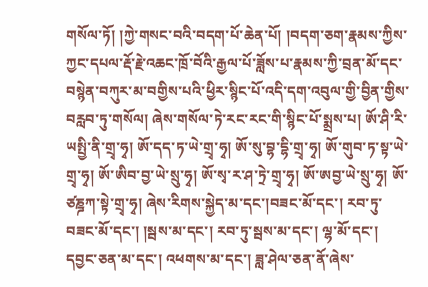གསོལ་ཏོ། །ཀྱེ་གསང་བའི་བདག་པོ་ཆེན་པོ། །བདག་ཅག་རྣམས་ཀྱིས་ཀྱང་དཔལ་རྡོ་རྗེ་འཆང་ཁྲོ་བོའི་རྒྱལ་པོ་ཟློས་པ་རྣམས་ཀྱི་བྲན་མོ་དང་བསྙེན་བཀུར་མ་བགྱིས་པའི་ཕྱིར་སྙིང་པོ་འདི་དག་འབུལ་གྱི་བྱིན་གྱིས་བརླབ་ཏུ་གསོལ། ཞེས་གསོལ་ཏེ་རང་རང་གི་སྙིང་པོ་སྨྲས་པ། ཨོ་ཤི་རི་ཡསྤྱི་ནི་གྲྭ་ཧྭ། ཨོ་དད་ཏ་ཡེ་གྲྭ་ཧྭ། ཨོ་སུ་བྷ་དྷི་གྲྭ་ཧྭ། ཨོ་གུབ་ཏ་སྟ་ཡེ་གྲྭ་ཧྭ། ཨོ་ཨིབ་བྱ་ཡེ་སྲུ་ཧྭ། ཨོ་སྭ་ར་ཤ་ཏྲེ་གྲྭ་ཧྭ། ཨོ་ཨབྱ་ཡེ་སྲུ་ཧྭ། ཨོ་ཙཎྜཀ་སྟེ་གྲྭ་ཧྭ། ཞེས་རིགས་སྐྱེད་མ་དང་།བཟང་མོ་དང་། རབ་ཏུ་བཟང་མོ་དང་། །སྦས་མ་དང་། རབ་ཏུ་སྦས་མ་དང་། ལྷ་མོ་དང་། དབྱང་ཅན་མ་དང་། འཕགས་མ་དང་། ཟླ་ཤེལ་ཅན་ནོ་ཞེས་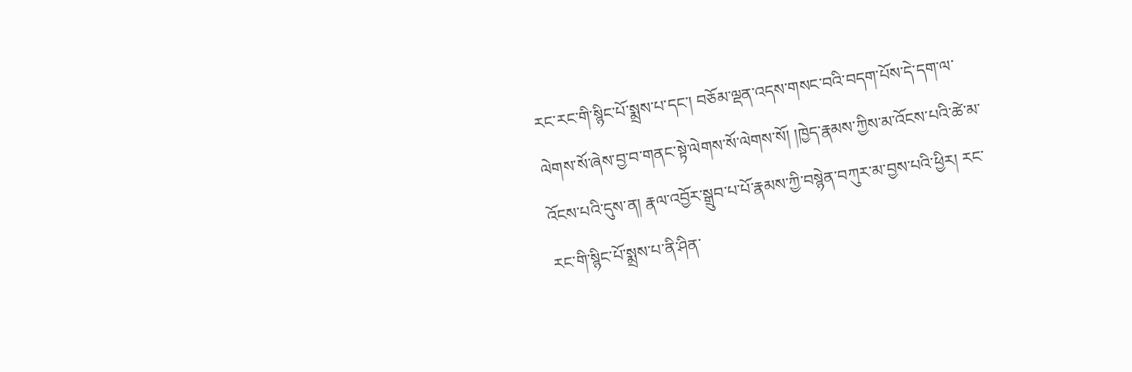རང་རང་གི་སྙིང་པོ་སྨྲས་པ་དང་། བཅོམ་ལྡན་འདས་གསང་བའི་བདག་པོས་དེ་དག་ལ་ལེགས་སོ་ཞེས་བྱ་བ་གནང་སྟེ་ལེགས་སོ་ལེགས་སོ། །ཁྱེད་རྣམས་ཀྱིས་མ་འོངས་པའི་ཚེ་མ་འོངས་པའི་དུས་ན། རྣལ་འབྱོར་སྒྲུབ་པ་པོ་རྣམས་ཀྱི་བསྙེན་བཀུར་མ་བྱས་པའི་ཕྱིར། རང་རང་གི་སྙིང་པོ་སྨྲས་པ་ནི་ཤིན་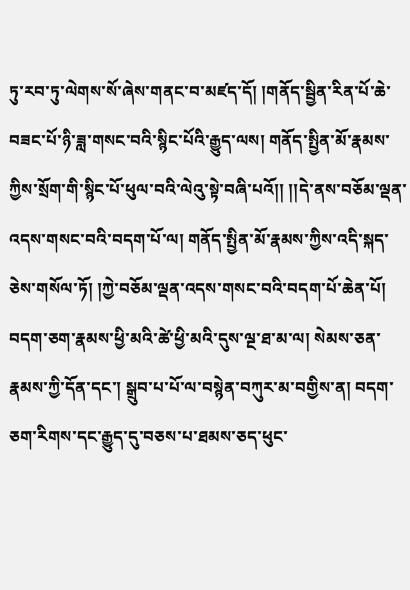ཏུ་རབ་ཏུ་ལེགས་སོ་ཞེས་གནང་བ་མཛད་དོ། །གནོད་སྦྱིན་རིན་པོ་ཆེ་བཟང་པོ་ཉི་ཟླ་གསང་བའི་སྙིང་པོའི་རྒྱུད་ལས། གནོད་སྤྱིན་མོ་རྣམས་ཀྱིས་སྲོག་གི་སྙིང་པོ་ཕུལ་བའི་ལེའུ་སྟེ་བཞི་པའོ།། །།དེ་ནས་བཅོམ་ལྡན་འདས་གསང་བའི་བདག་པོ་ལ། གནོད་སྤྱིན་མོ་རྣམས་ཀྱིས་འདི་སྐད་ཅེས་གསོལ་ཏོ། །ཀྱེ་བཅོམ་ལྡན་འདས་གསང་བའི་བདག་པོ་ཆེན་པོ། བདག་ཅག་རྣམས་ཕྱི་མའི་ཚེ་ཕྱི་མའི་དུས་ལྔ་ཐ་མ་ལ། སེམས་ཅན་རྣམས་ཀྱི་དོན་དང་། སྒྲུབ་པ་པོ་ལ་བསྙེན་བཀུར་མ་བགྱིས་ན། བདག་ཅག་རིགས་དང་རྒྱུད་དུ་བཅས་པ་ཐམས་ཅད་ཕུང་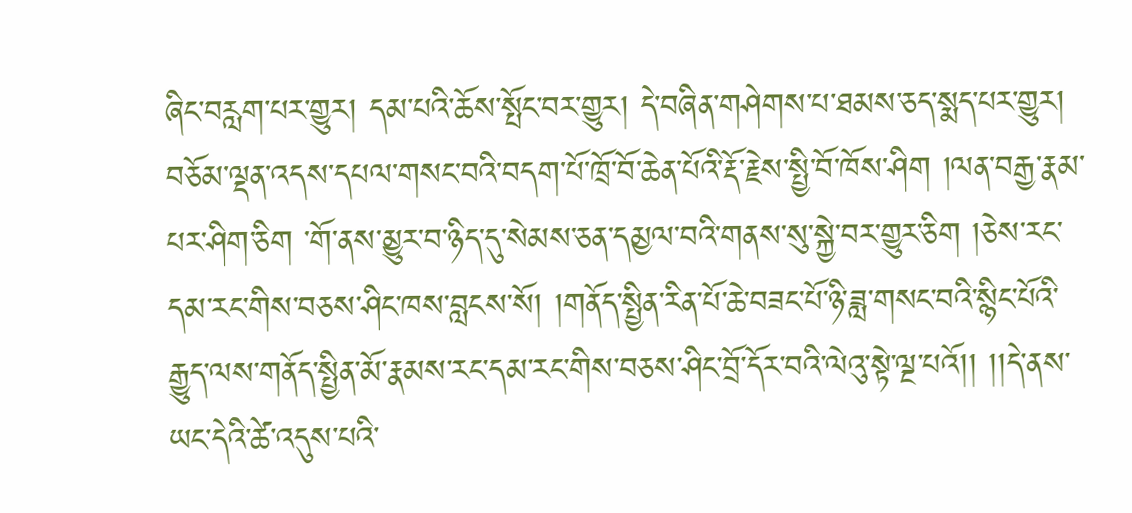ཞིང་བརླག་པར་གྱུར། དམ་པའི་ཆོས་སྤོང་བར་གྱུར། དེ་བཞིན་གཤེགས་པ་ཐམས་ཅད་སྨད་པར་གྱུར། བཅོམ་ལྡན་འདས་དཔལ་གསང་བའི་བདག་པོ་ཁྲོ་བོ་ཆེན་པོའི་རྡོ་རྗེས་སྤྱི་བོ་ཁོས་ཤིག །ལན་བརྒྱ་རྣམ་པར་ཤིག་ཅིག ་གོ་ནས་མྱུར་བ་ཉིད་དུ་སེམས་ཅན་དམྱལ་བའི་གནས་སུ་སྐྱེ་བར་གྱུར་ཅིག །ཅེས་རང་དམ་རང་གིས་བཅས་ཤིང་ཁས་བླངས་སོ། །གནོད་སྤྱིན་རིན་པོ་ཆེ་བཟང་པོ་ཉི་ཟླ་གསང་བའི་སྙིང་པོའི་རྒྱུད་ལས་གནོད་སྤྱིན་མོ་རྣམས་རང་དམ་རང་གིས་བཅས་ཤིང་བྲོ་དོར་བའི་ལེའུ་སྟེ་ལྔ་པའོ།། །།དེ་ནས་ཡང་དེའི་ཚེ་འདུས་པའི་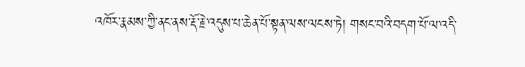འཁོར་རྣམས་ཀྱི་ནང་ནས་རྡོ་རྗེ་འདུས་པ་ཆེན་པོ་སྟན་ལས་ལངས་ཏེ། གསང་བའི་བདག་པོ་ལ་འདི་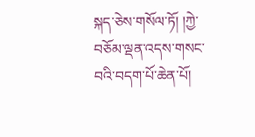སྐད་ཅེས་གསོལ་ཏོ། །ཀྱེ་བཅོམ་ལྡན་འདས་གསང་བའི་བདག་པོ་ཆེན་པོ།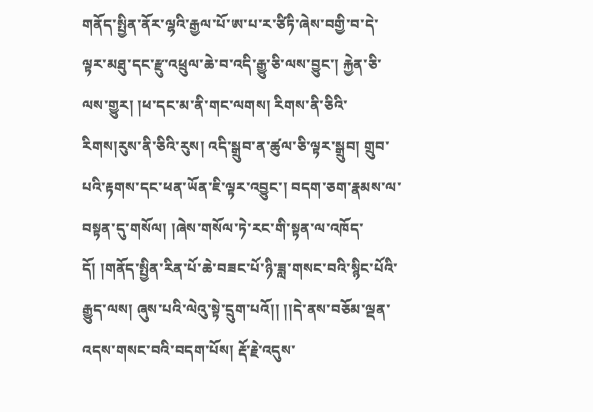གནོད་སྤྱིན་ནོར་ལྷའི་རྒྱལ་པོ་ཨ་པ་ར་ཙིཏི་ཞེས་བགྱི་བ་དེ་ལྟར་མཐུ་དང་རྫུ་འཕྲུལ་ཆེ་བ་འདི་རྒྱུ་ཅི་ལས་བྱུང་། རྐྱེན་ཅི་ལས་གྱུར། །ཕ་དང་མ་ནི་གང་ལགས། རིགས་ནི་ཅིའི་རིགས།རུས་ནི་ཅིའི་རུས། འདི་སྒྲུབ་ན་ཚུལ་ཅི་ལྟར་སྒྲུབ། གྲུབ་པའི་རྟགས་དང་ཕན་ཡོན་ཇི་ལྟར་འབྱུང་། བདག་ཅག་རྣམས་ལ་བསྟན་དུ་གསོལ། །ཞེས་གསོལ་ཏེ་རང་གི་སྟན་ལ་འཁོད་དོ། །གནོད་སྤྱིན་རིན་པོ་ཆེ་བཟང་པོ་ཉི་ཟླ་གསང་བའི་སྙིང་པོའི་རྒྱུད་ལས། ཞུས་པའི་ལེའུ་སྟེ་དྲུག་པའོ།། །།དེ་ནས་བཅོམ་ལྡན་འདས་གསང་བའི་བདག་པོས། རྡོ་རྗེ་འདུས་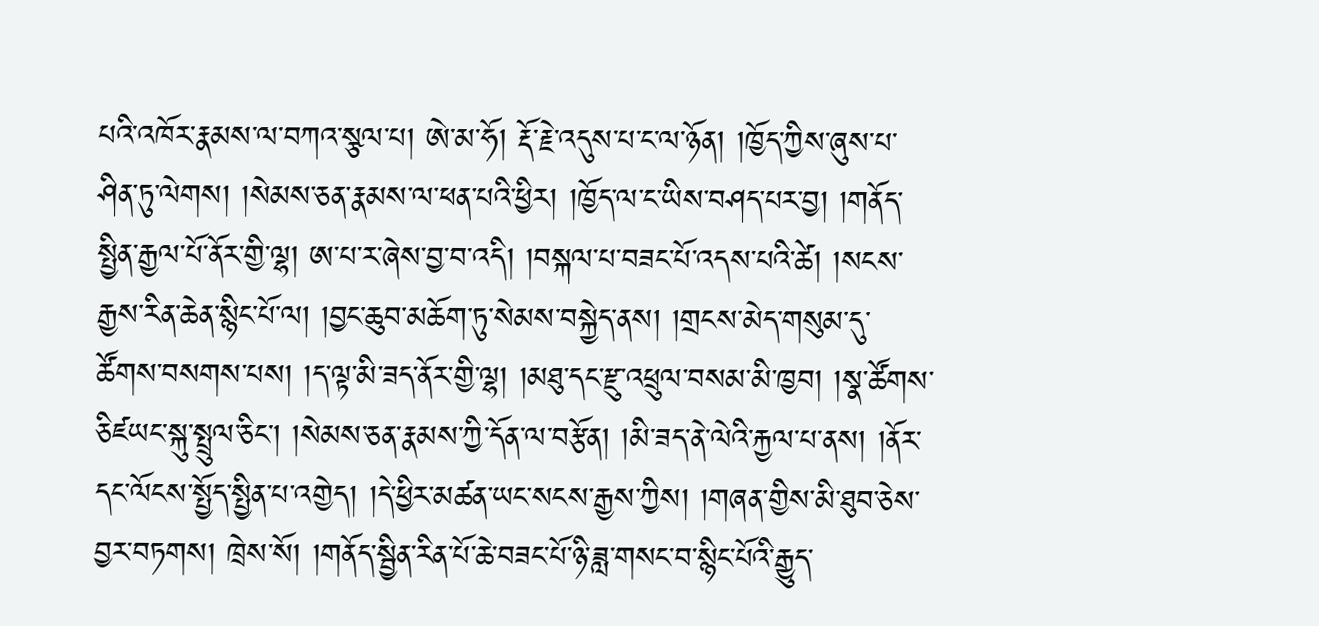པའི་འཁོར་རྣམས་ལ་བཀའ་སྩལ་པ། ཨེ་མ་ཧོ། རྡོ་རྗེ་འདུས་པ་ང་ལ་ཉོན། །ཁྱོད་ཀྱིས་ཞུས་པ་ཤིན་ཏུ་ལེགས། །སེམས་ཅན་རྣམས་ལ་ཕན་པའི་ཕྱིར། །ཁྱོད་ལ་ང་ཡིས་བཤད་པར་བྱ། །གནོད་སྤྱིན་རྒྱལ་པོ་ནོར་གྱི་ལྷ། ཨ་པ་ར་ཞེས་བྱ་བ་འདི། །བསྐལ་པ་བཟང་པོ་འདས་པའི་ཚེ། །སངས་རྒྱས་རིན་ཆེན་སྙིང་པོ་ལ། །བྱང་ཆུབ་མཆོག་ཏུ་སེམས་བསྐྱེད་ནས། །གྲངས་མེད་གསུམ་དུ་ཚོགས་བསགས་པས། །ད་ལྟ་མི་ཟད་ནོར་གྱི་ལྷ། །མཐུ་དང་རྫུ་འཕྲུལ་བསམ་མི་ཁྱབ། །སྣ་ཚོགས་ཅིཛཡང་སྐུ་སྤྲུལ་ཅིང་། །སེམས་ཅན་རྣམས་ཀྱི་དོན་ལ་བརྩོན། །མི་ཟད་ནེ་ལེའི་རྐྱལ་པ་ནས། །ནོར་དང་ལོངས་སྤྱོད་སྤྱིན་པ་འགྱེད། །དེ་ཕྱིར་མཚན་ཡང་སངས་རྒྱས་ཀྱིས། །གཞན་གྱིས་མི་ཐུབ་ཅེས་བྱར་བཏགས། ཁྲེས་སོ། །གནོད་སྦྱིན་རིན་པོ་ཆེ་བཟང་པོ་ཉི་ཟླ་གསང་བ་སྙིང་པོའི་རྒྱུད་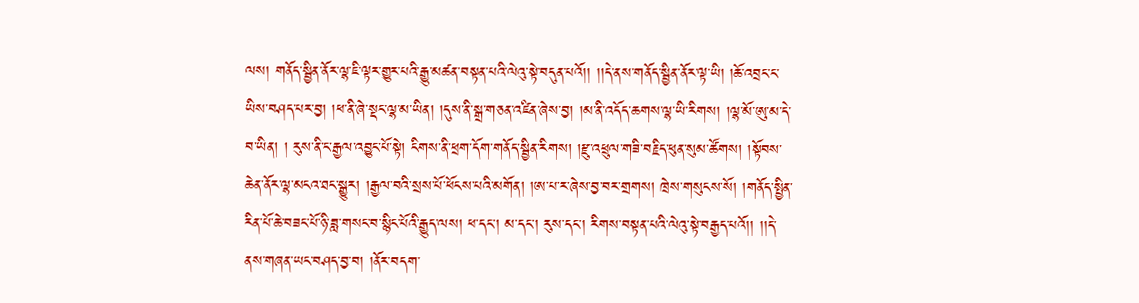ལས། གནོད་སྦྱིན་ནོར་ལྷ་ཇི་ལྟར་གྱུར་པའི་རྒྱུ་མཚན་བསྟན་པའི་ལེའུ་སྟེ་བདུན་པའོ།། །།དེ་ནས་གནོད་སྦྱིན་ནོར་ལྟ་ཡི། །ཆོ་འབྲང་ང་ཡིས་བཤད་པར་བྱ། །ཕ་ནི་ཞེ་སྡང་ལྷ་མ་ཡིན། །དུས་ནི་སྒྲ་གཅན་འཛིན་ཞེས་བྱ། །མ་ནི་འདོད་ཆགས་ལྷ་ཡི་རིགས། །ལྷ་མོ་ཨུ་མ་དེ་བ་ཡིན། ། རུས་ནི་ང་རྒྱལ་འབྱུང་པོ་སྟེ། ངིགས་ནི་ཕྲག་དོག་གནོད་སྦྱིན་རིགས། །རྫུ་འཕྲུལ་གཟི་བརྗིད་ཕུན་སུམ་ཚོགས། །སྟོབས་ཆེན་ནོར་ལྷ་མངའ་ཐང་སྒྱུར། །རྒྱལ་བའི་སྲས་པོ་ཕོངས་པའི་མགོན། །ཨ་པ་ར་ཞེས་བྱ་བར་གྲགས། ཁྲེས་གསུངས་སོ། །གནོད་སྤྱིན་རིན་པོ་ཆེ་བཟང་པོ་ཉི་ཟླ་གསང་བ་སྙིང་པོའི་རྒྱུད་ལས། ཕ་དང་། མ་དང་། རུས་དང་། རིགས་བསྟན་པའི་ལེའུ་སྟེ་བརྒྱད་པའོ།། །།དེ་ནས་གཞན་ཡང་བཤད་བྱ་བ། །ནོར་བདག་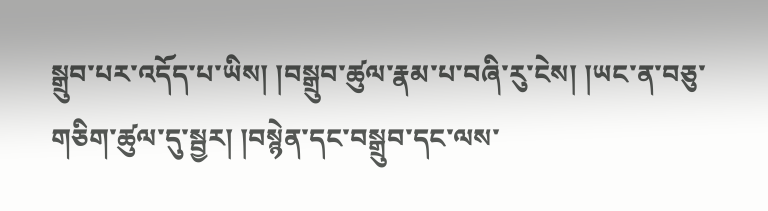སྒྲུབ་པར་འདོད་པ་ཡིས། །བསྒྲུབ་ཚུལ་རྣམ་པ་བཞི་རུ་ངེས། །ཡང་ན་བཅུ་གཅིག་ཚུལ་དུ་སྦྱར། །བསྙེན་དང་བསྒྲུབ་དང་ལས་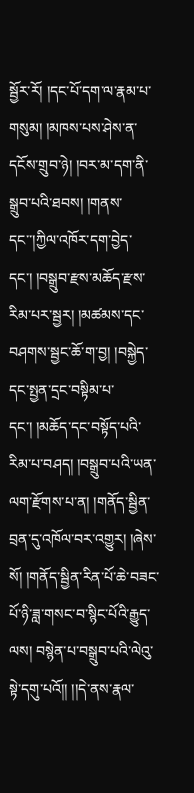སྦྱོར་རོ། །དང་པོ་དག་ལ་རྣམ་པ་གསུམ། །མཁས་པས་ཤེས་ན་དངོས་གྲུབ་ཉེ། །བར་མ་དག་ནི་སྒྲུབ་པའི་ཐབས། །གནས་དང་་།ཀྱིལ་འཁོར་དག་བྱེད་དང་། །བསྒྲུབ་རྫས་མཆོད་རྫས་རིམ་པར་སྦྱར། །མཚམས་དང་བཤགས་སྦྱང་ཆོ་ག་བྱ། །བསྐྱེད་དང་སྤྱན་དྲང་བསྟིམ་པ་དང་། །མཆོད་དང་བསྟོད་པའི་རིམ་པ་བཤད། །བསྒྲུབ་པའི་ཡན་ལག་རྫོགས་པ་ན། །གནོད་སྦྱིན་བྲན་དུ་འཁོལ་བར་འགྱུར། །ཞེས་སོ། །གནོད་སྦྱིན་རིན་པོ་ཆེ་བཟང་པོ་ཉི་ཟླ་གསང་བ་སྙིང་པོའི་རྒྱུད་ལས། བསྙེན་པ་བསྒྲུབ་པའི་ལེའུ་སྟེ་དགུ་པའོ།། །།དེ་ནས་རྣལ་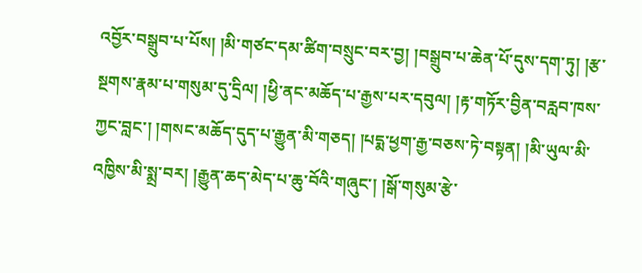འབྱོར་བསྒྲུབ་པ་པོས། །མི་གཙང་དམ་ཚིག་བསྲུང་བར་བྱ། །བསྒྲུབ་པ་ཆེན་པོ་དུས་དག་ཏུ། །རྩ་སྔགས་རྣམ་པ་གསུམ་དུ་དྲིལ། །ཕྱི་ནང་མཆོད་པ་རྒྱས་པར་དབུལ། །རྟ་གཏོར་བྱིན་བརླབ་ཁས་ཀྱང་བླང་། །གསང་མཆོད་དུད་པ་རྒྱུན་མི་གཅད། །པདྨ་ཕྱག་རྒྱ་བཅས་ཏེ་བསྟན། །མི་ཡུལ་མི་འཁྱིས་མི་སྨྲ་བར། །རྒྱུན་ཆད་མེད་པ་ཆུ་བོའི་གཞུང་། །སྒོ་གསུམ་རྩེ་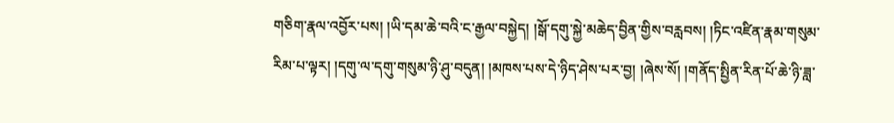གཅིག་རྣལ་འབྱོར་པས། །ཡི་དམ་ཆེ་བའི་ང་རྒྱལ་བསྐྱེད། །སྒོ་དགུ་སྐྱེ་མཆེད་བྱིན་གྱིས་བརླབས། །ཏིང་འཛིན་རྣམ་གསུམ་རིམ་པ་ལྟར། །དགུ་ལ་དགུ་གསུམ་ཉི་ཤུ་བདུན། །མཁས་པས་དེ་ཉིད་ཤེས་པར་བྱ། །ཞེས་སོ། །གནོད་སྤྱིན་རིན་པོ་ཆེ་ཉི་ཟླ་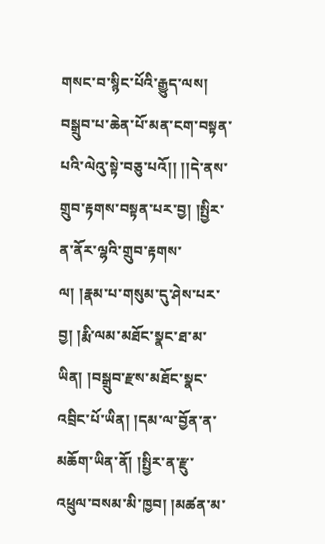གསང་བ་སྙིང་པོའི་རྒྱུད་ལས། བསྒྲུབ་པ་ཆེན་པོ་མན་ངག་བསྟན་པའི་ལེའུ་སྟེ་བཅུ་པའོ།། །།དེ་ནས་གྲུབ་རྟགས་བསྟན་པར་བྱ། །སྤྱིར་ན་ནོར་ལྷའི་གྲུབ་རྟགས་ལ། །རྣམ་པ་གསུམ་དུ་ཤེས་པར་བྱ། །རྨི་ལམ་མཐོང་སྣང་ཐ་མ་ཡིན། །བསྒྲུབ་རྫས་མཐོང་སྣང་འབྲིང་པོ་ཡིན། །དམ་ལ་བྱོན་ན་མཆོག་ཡིན་ནོ། །སྤྱིར་ན་རྫུ་འཕྲུལ་བསམ་མི་ཁྱབ། །མཚན་མ་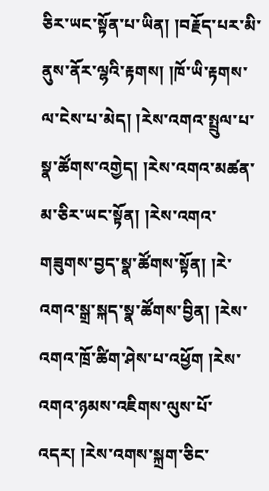ཅིར་ཡང་སྟོན་པ་ཡིན། །བརྗོད་པར་མི་ནུས་ནོར་ལྷའི་རྟགས། །ཁོ་ཡི་རྟགས་ལ་ངེས་པ་མེད། །རེས་འགའ་སྤྲུལ་པ་སྣ་ཚོགས་འགྱེད། །རེས་འགའ་མཚན་མ་ཅིར་ཡང་སྟོན། །རེས་འགའ་གཟུགས་བྱད་སྣ་ཚོགས་སྟོན། །རེ་འགའ་སྒྲ་སྐད་སྣ་ཚོགས་བྱིན། །རེས་འགའ་ཁྲོ་ཚིག་ཤེས་པ་འཕྱོག །རེས་འགའ་ཉམས་འཇིགས་ལུས་པོ་འདར། །རེས་འགས་སྐྲག་ཅིང་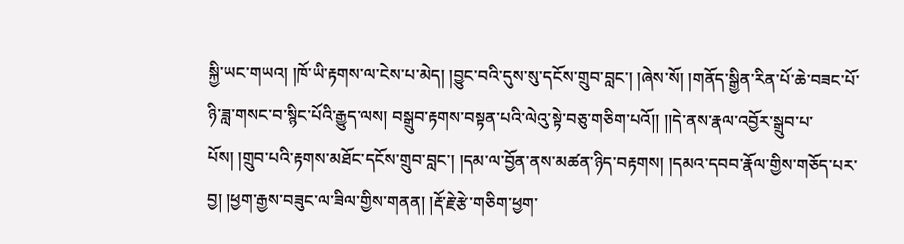སྐྱི་ཡང་གཡའ། །ཁོ་ཡི་རྟགས་ལ་ངེས་པ་མེད། །བྱུང་བའི་དུས་སུ་དངོས་གྲུབ་བླང་། །ཞེས་སོ། །གནོད་སྒྱིན་རིན་པོ་ཆེ་བཟང་པོ་ཉི་ཟླ་གསང་བ་སྙིང་པོའི་རྒྱུད་ལས། བསྒྲུབ་རྟགས་བསྟན་པའི་ལེའུ་སྟེ་བཅུ་གཅིག་པའོ།། །།དེ་ནས་རྣལ་འབྱོར་སྒྲུབ་པ་པོས། །གྲུབ་པའི་རྟགས་མཐོང་དངོས་གྲུབ་བླང་། །དམ་ལ་བྱོན་ནས་མཚན་ཉིད་བརྟགས། །དམའ་དབབ་རྣོལ་གྱིས་གཅོད་པར་བྱ། །ཕྱག་རྒྱས་བཟུང་ལ་ཟིལ་གྱིས་གནན། །རྡོ་རྗེ་རྩེ་གཅིག་ཕྱག་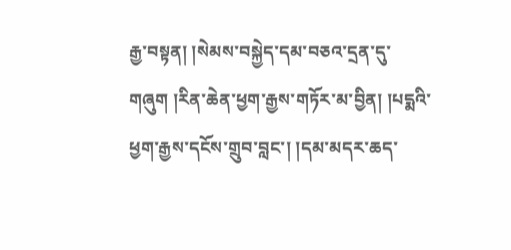རྒྱ་བསྟན། །སེམས་བསྐྱེད་དམ་བཅའ་དྲན་དུ་གཞུག །རིན་ཆེན་ཕྱག་རྒྱས་གཏོར་མ་བྱིན། །པདྨའི་ཕྱག་རྒྱས་དངོས་གྲུབ་བླང་། །དམ་མདར་ཆད་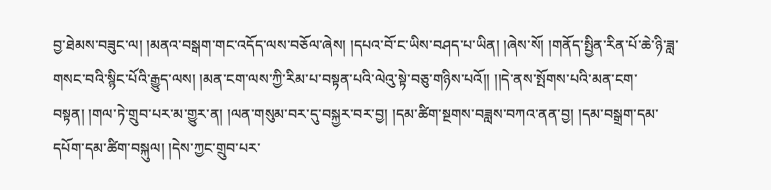བྱ་ཐེམས་བཟུང་ལ། །མནའ་བསྒག་གང་འདོད་ལས་བཅོལ་ཞེས། །དཔའ་བོ་ང་ཡིས་བཤད་པ་ཡིན། །ཞེས་སོ། །གནོད་སྤྱིན་རིན་པོ་ཆེ་ཉི་ཟླ་གསང་བའི་སྙིང་པོའི་རྒྱུད་ལས། །མན་ངག་ལས་ཀྱི་རིམ་པ་བསྟན་པའི་ལེའུ་སྟེ་བཅུ་གཉིས་པའོ།། །།དེ་ནས་སྤོགས་པའི་མན་ངག་བསྟན། །གལ་ཏེ་གྲུབ་པར་མ་གྱུར་ན། །ལན་གསུམ་བར་དུ་བསྐྱར་བར་བྱ། །དམ་ཚིག་སྔགས་བཟླས་བཀའ་ནན་བྱ། །དམ་བསྒྲག་དམ་དཔོག་དམ་ཚིག་བསྐུལ། །དེས་ཀྱང་གྲུབ་པར་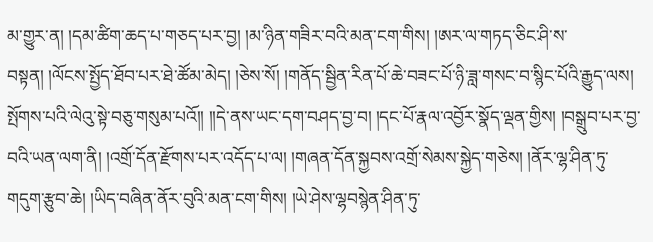མ་གྱུར་ན། །དམ་ཚིག་ཆད་པ་གཅད་པར་བྱ། །མ་ཉིན་གཟིར་བའི་མན་ངག་གིས། །ཨར་ལ་གཏད་ཅིང་ཤི་ས་བསྟན། །ལོངས་སྤྱོད་ཐོབ་པར་ཐེ་ཚོམ་མེད། །ཅེས་སོ། །གནོད་སྦྱིན་རིན་པོ་ཆེ་བཟང་པོ་ཉི་ཟླ་གསང་བ་སྙིང་པོའི་རྒྱུད་ལས། སྤོགས་པའི་ལེའུ་སྟེ་བཅུ་གསུམ་པའོ།། །།དེ་ནས་ཡང་དག་བཤད་བྱ་བ། །དང་པོ་རྣལ་འབྱོར་སྣོད་ལྡན་གྱིས། །བསྒྲུབ་པར་བྱ་བའི་ཡན་ལག་ནི། །འགྲོ་དོན་རྫོགས་པར་འདོད་པ་ལ། །གཞན་དོན་སྐྱབས་འགྲོ་སེམས་སྐྱེད་གཅེས། །ནོར་ལྷ་ཤིན་ཏུ་གདུག་རྩུབ་ཆེ། །ཡིད་བཞིན་ནོར་བུའི་མན་ངག་གིས། །ཡེ་ཤེས་ལྷབསྙེན་ཤིན་ཏུ་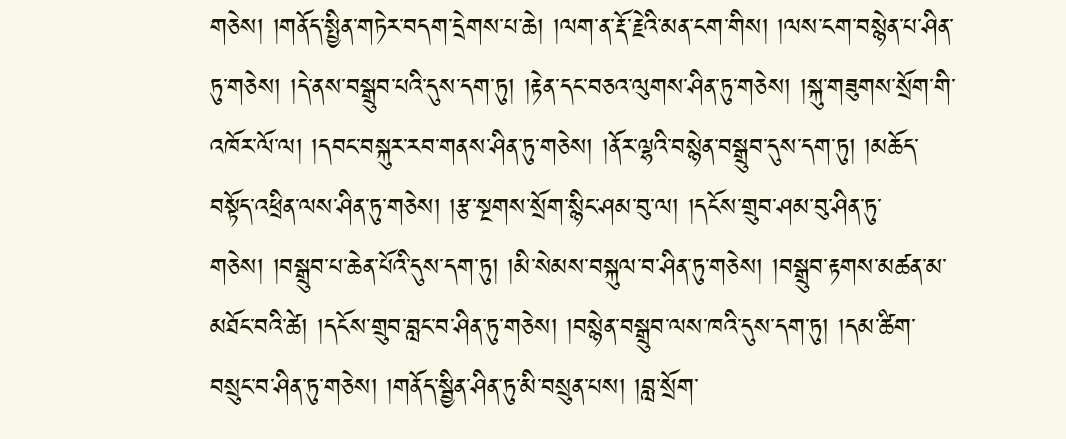གཅེས། །གནོད་སྤྱིན་གཏེར་བདག་དྲེགས་པ་ཆེ། །ལག་ན་རྡོ་རྗེའི་མན་ངག་གིས། །ལས་ངག་བསྙེན་པ་ཤིན་ཏུ་གཅེས། །དེ་ནས་བསྒྲུབ་པའི་དུས་དག་ཏུ། །རྟེན་དང་བཅའ་ལུགས་ཤིན་ཏུ་གཅེས། །སྐུ་གཟུགས་སྲོག་གི་འཁོར་ལོ་ལ། །དབང་བསྐུར་རབ་གནས་ཤིན་ཏུ་གཅེས། །ནོར་ལྷའི་བསྙེན་བསྒྲུབ་དུས་དག་ཏུ། །མཆོད་བསྟོད་འཕྲིན་ལས་ཤིན་ཏུ་གཅེས། །རྩ་སྔགས་སྲོག་སྙིང་ཤམ་བུ་ལ། །དངོས་གྲུབ་ཤམ་བུ་ཤིན་ཏུ་གཅེས། །བསྒྲུབ་པ་ཆེན་པོའི་དུས་དག་ཏུ། །མི་སེམས་བསྐུལ་བ་ཤིན་ཏུ་གཅེས། །བསྒྲུབ་རྟགས་མཚན་མ་མཐོང་བའི་ཚེ། །དངོས་གྲུབ་བླང་བ་ཤིན་ཏུ་གཅེས། །བསྙེན་བསྒྲུབ་ལས་ཁའི་དུས་དག་ཏུ། །དམ་ཚིག་བསྲུང་བ་ཤིན་ཏུ་གཅེས། །གནོད་སྦྱིན་ཤིན་ཏུ་མི་བསྲུན་པས། །བླ་སྲོག་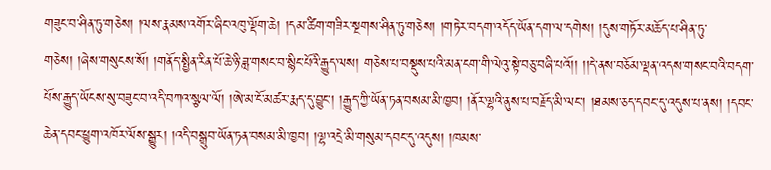གཟུང་བ་ཤིན་ཏུ་གཅེས། །ལས་རྣམས་འགོར་ཞིང་འཁུ་ལྡོག་ཆེ། །དམ་ཚིག་གཟིར་སྔགས་ཤིན་ཏུ་གཅེས། །གཏེར་བདག་འདོད་ཡོན་དག་ལ་དགེས། །དུས་གཏོར་མཆོད་པ་ཤིན་ཏུ་གཅེས། །ཞེས་གསུངས་སོ། །གནོད་སྤྱིན་རིན་པོ་ཆེ་ཉི་ཟླ་གསང་བ་སྙིང་པོའི་རྒྱུད་ལས། གཅེས་པ་བསྡུས་པའི་མན་ངག་གི་ལེའུ་སྟེ་བཅུ་བཞི་པའོ།། །།དེ་ནས་བཅོམ་ལྡན་འདས་གསང་བའི་བདག་པོས་རྒྱུད་ཡོངས་སུ་བཟུང་བ་འདི་བཀའ་སྩལ་ལོ། །ཨེ་མ་ངོ་མཚར་རྨད་དུ་བྱུང་། །རྒྱུད་ཀྱི་ཡོན་ཏན་བསམ་མི་ཁྱབ། །ནོར་ལྷའི་ནུས་པ་བརྗོད་མི་ལང་། །ཐམས་ཅད་དབང་དུ་འདུས་པ་ནས། །དབང་ཆེན་དབང་ཕྱུག་འཁོར་ལོས་སྒྱུར། །འདི་བསྒྲུབ་ཡོན་ཏན་བསམ་མི་ཁྱབ། །ལྷ་འདྲེ་མི་གསུམ་དབང་དུ་འདུས། །ཁམས་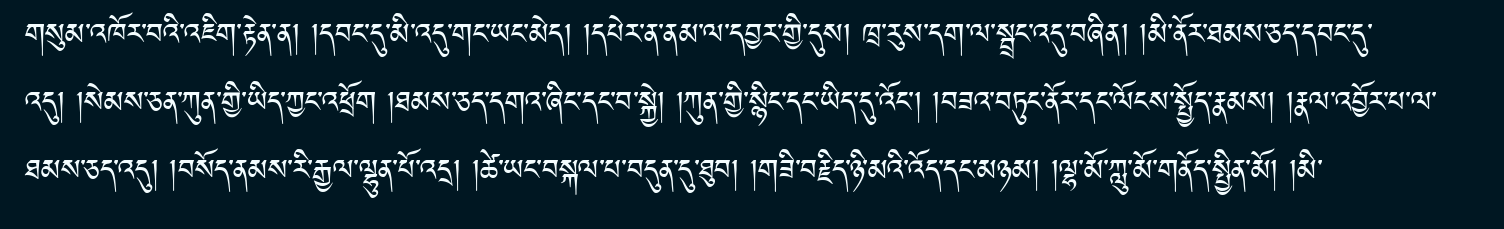གསུམ་འཁོར་བའི་འཇིག་རྟེན་ན། །དབང་དུ་མི་འདུ་གང་ཡང་མེད། །དཔེར་ན་ནམ་ལ་དབྱར་གྱི་དུས། ཁྲ་རུས་དག་ལ་སྦྲང་འདུ་བཞིན། །མི་ནོར་ཐམས་ཅད་དབང་དུ་འདུ། །སེམས་ཅན་ཀུན་གྱི་ཡིད་ཀྱང་འཕྲོག །ཐམས་ཅད་དགའ་ཞིང་དང་བ་སྐྱེ། །ཀུན་གྱི་སྙིང་དང་ཡིད་དུ་འོང་། །བཟའ་བཏུང་ནོར་དང་ལོངས་སྤྱོད་རྣམས། །རྣལ་འབྱོར་པ་ལ་ཐམས་ཅད་འདུ། །བསོད་ནམས་རི་རྒྱལ་ལྷུན་པོ་འདྲ། །ཚེ་ཡང་བསྐལ་པ་བདུན་དུ་ཐུབ། །གཟི་བརྗིད་ཉི་མའི་འོད་དང་མཉམ། །ལྷ་མོ་ཀླུ་མོ་གནོད་སྤྱིན་མོ། །མི་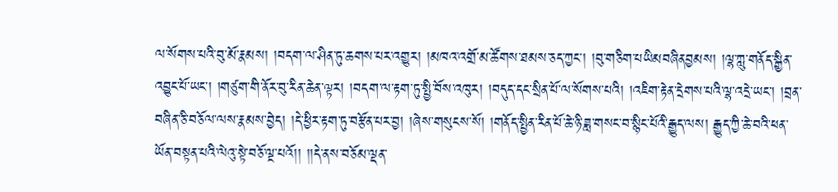ལ་སོགས་པའི་བུ་མོ་རྣམས། །བདག་ལ་ཤིན་ཏུ་ཆགས་པར་འགྱུར། །མཁའ་འགྲོ་མ་ཚོགས་ཐམས་ཅད་ཀྱང་། །བུ་གཅིག་པཡིམབཞིནབྱམས། །ལྷ་ཀླུ་གནོད་སྒྱིན་འབྱུང་པོ་ཡང་། །གཙུག་གི་ནོར་བུ་རིན་ཆེན་ལྟར། །བདག་ལ་རྟག་ཏུ་སྤྱི་བོས་འཁུར། །བདུད་དང་སྲིན་པོ་ལ་སོགས་པའི། །འཇིག་རྟེན་དྲེགས་པའི་ལྷ་འདྲེ་ཡང་། །བྲན་བཞིན་ཅི་བཅོལ་ལས་རྣམས་བྱེད། །དེ་ཕྱིར་རྟག་ཏུ་བརྩོན་པར་བྱ། །ཞེས་གསུངས་སོ། །གནོད་སྤྱིན་རིན་པོ་ཆེ་ཉི་ཟླ་གསང་བ་སྙིང་པོའི་རྒྱུད་ལས། རྒྱུད་ཀྱི་ཆེ་བའི་ཕན་ཡོན་བསྟན་པའི་ལེའུ་སྟེ་བཅོ་ལྔ་པའོ།། །།དེ་ནས་བཅོམ་ལྡན་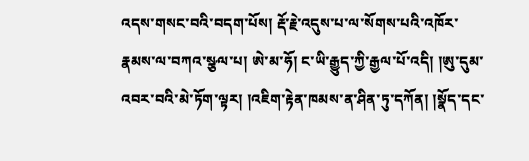འདས་གསང་བའི་བདག་པོས། རྡོ་རྗེ་འདུས་པ་ལ་སོགས་པའི་འཁོར་རྣམས་ལ་བཀའ་སྩལ་པ། ཨེ་མ་ཧོ། ང་ཡི་རྒྱུད་ཀྱི་རྒྱལ་པོ་འདི། །ཨུ་དུམ་འབར་བའི་མེ་ཏོག་ལྟར། །འཇིག་རྟེན་ཁམས་ན་ཤིན་ཏུ་དཀོན། །སྣོད་དང་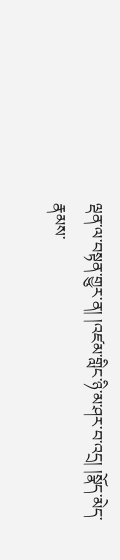ལྡན་ལ་བསྟན་གྱུར་ན། །འཛམ་གླིང་ཉི་མ་ཤར་བ་འདྲ། །སྣོད་མེད་རྣམས་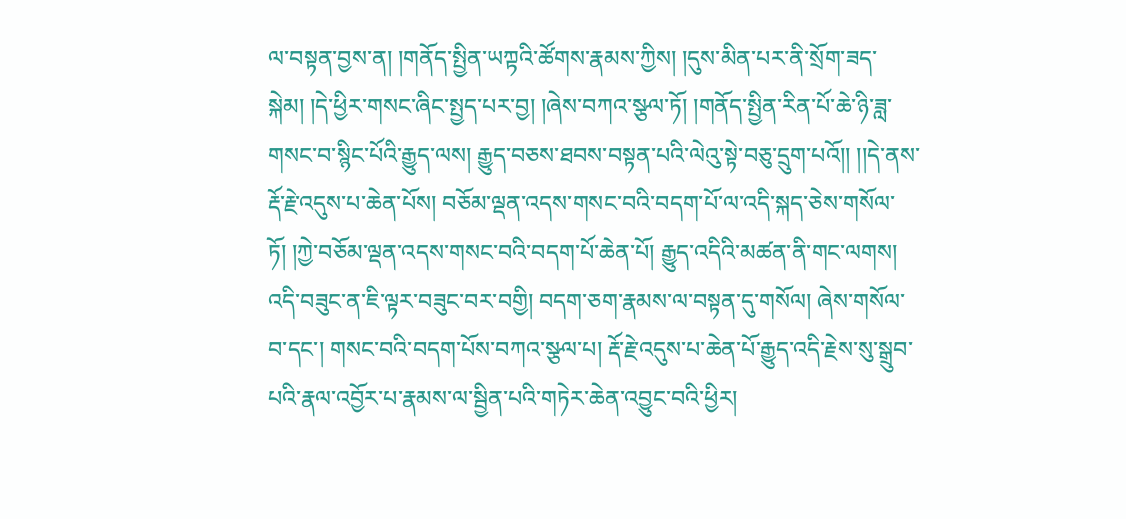ལ་བསྟན་བྱས་ན། །གནོད་སྤྱིན་ཡཀྟའི་ཚོགས་རྣམས་ཀྱིས། །དུས་མིན་པར་ནི་སྲོག་ཟད་སྐེམ། །དེ་ཕྱིར་གསང་ཞིང་སྤྱད་པར་བྱ། །ཞེས་བཀའ་སྩལ་ཏོ། །གནོད་སྤྱིན་རིན་པོ་ཆེ་ཉི་ཟླ་གསང་བ་སྙིང་པོའི་རྒྱུད་ལས། རྒྱུད་བཅས་ཐབས་བསྟན་པའི་ལེའུ་སྟེ་བཅུ་དྲུག་པའོ།། །།དེ་ནས་རྡོ་རྗེ་འདུས་པ་ཆེན་པོས། བཅོམ་ལྡན་འདས་གསང་བའི་བདག་པོ་ལ་འདི་སྐད་ཅེས་གསོལ་ཏོ། །ཀྱེ་བཅོམ་ལྡན་འདས་གསང་བའི་བདག་པོ་ཆེན་པོ། རྒྱུད་འདིའི་མཚན་ནི་གང་ལགས། འདི་བཟུང་ན་ཇི་ལྟར་བཟུང་བར་བགྱི། བདག་ཅག་རྣམས་ལ་བསྟན་དུ་གསོལ། ཞེས་གསོལ་བ་དང་། གསང་བའི་བདག་པོས་བཀའ་སྩལ་པ། རྡོ་རྗེ་འདུས་པ་ཆེན་པོ་རྒྱུད་འདི་རྗེས་སུ་སྒྲུབ་པའི་རྣལ་འབྱོར་པ་རྣམས་ལ་སྦྱིན་པའི་གཏེར་ཆེན་འབྱུང་བའི་ཕྱིར།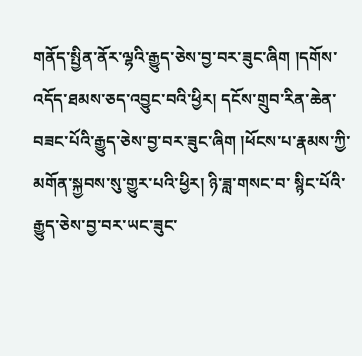གནོད་སྤྱིན་ནོར་ལྷའི་རྒྱུད་ཅེས་བྱ་བར་ཟུང་ཞིག །དགོས་འདོད་ཐམས་ཅད་འབྱུང་བའི་ཕྱིར། དངོས་གྲུབ་རིན་ཆེན་བཟང་པོའི་རྒྱུད་ཅེས་བྱ་བར་ཟུང་ཞིག །ཕོངས་པ་རྣམས་ཀྱི་མགོན་སྐྱབས་སུ་གྱུར་པའི་ཕྱིར། ཉི་ཟླ་གསང་བ་ སྙིང་པོའི་རྒྱུད་ཅེས་བྱ་བར་ཡང་ཟུང་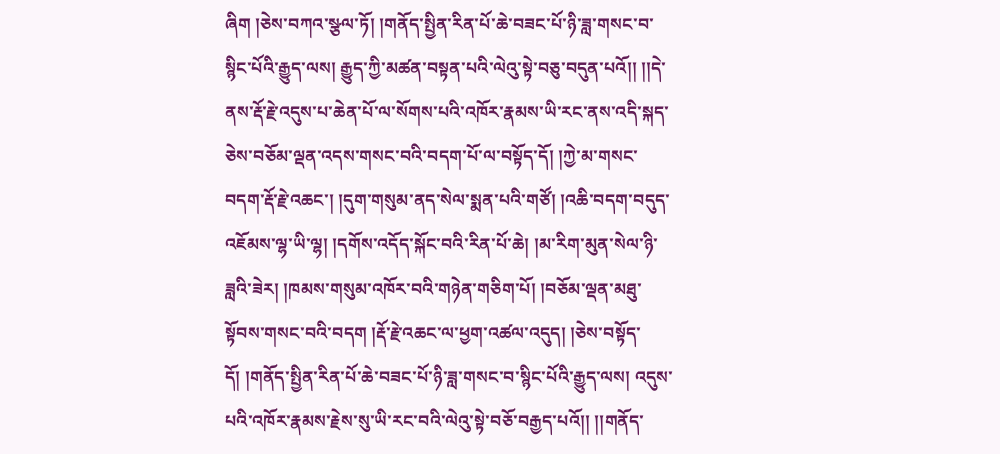ཞིག །ཅེས་བཀའ་སྩལ་ཏོ། །གནོད་སྤྱིན་རིན་པོ་ཆེ་བཟང་པོ་ཉི་ཟླ་གསང་བ་སྙིང་པོའི་རྒྱུད་ལས། རྒྱུད་ཀྱི་མཚན་བསྟན་པའི་ལེའུ་སྟེ་བཅུ་བདུན་པའོ།། །།དེ་ནས་རྡོ་རྗེ་འདུས་པ་ཆེན་པོ་ལ་སོགས་པའི་འཁོར་རྣམས་ཡི་རང་ནས་འདི་སྐད་ཅེས་བཅོམ་ལྡན་འདས་གསང་བའི་བདག་པོ་ལ་བསྟོད་དོ། །ཀྱེ་མ་གསང་བདག་རྡོ་རྗེ་འཆང་། །དུག་གསུམ་ནད་སེལ་སྨན་པའི་གཙོ། །འཆི་བདག་བདུད་འཇོམས་ལྷ་ཡི་ལྷ། །དགོས་འདོད་སྐོང་བའི་རིན་པོ་ཆེ། །མ་རིག་མུན་སེལ་ཉི་ཟླའི་ཟེར། །ཁམས་གསུམ་འཁོར་བའི་གཉེན་གཅིག་པོ། །བཅོམ་ལྡན་མཐུ་སྟོབས་གསང་བའི་བདག །རྡོ་རྗེ་འཆང་ལ་ཕྱག་འཚལ་འདུད། །ཅེས་བསྟོད་དོ། །གནོད་སྤྱིན་རིན་པོ་ཆེ་བཟང་པོ་ཉི་ཟླ་གསང་བ་སྙིང་པོའི་རྒྱུད་ལས། འདུས་པའི་འཁོར་རྣམས་རྗེས་སུ་ཡི་རང་བའི་ལེའུ་སྟེ་བཅོ་བརྒྱད་པའོ།། །།གནོད་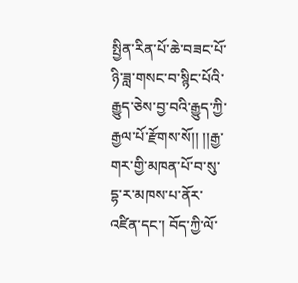སྤྱིན་རིན་པོ་ཆེ་བཟང་པོ་ཉི་ཟླ་གསང་བ་སྙིང་པོའི་རྒྱུད་ཅེས་བྱ་བའི་རྒྱུད་ཀྱི་རྒྱལ་པོ་རྫོགས་སོ།། །།རྒྱ་གར་གྱི་མཁན་པོ་བ་སུ་དྷ་ར་མཁས་པ་ནོར་འཛིན་དང་། བོད་ཀྱི་ལོ་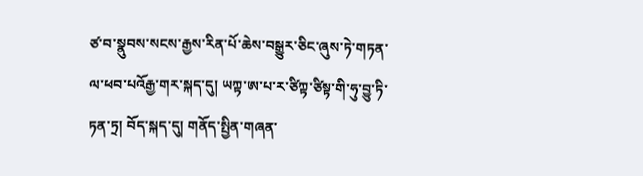ཙ་བ་སྣུབས་སངས་རྒྱས་རིན་པོ་ཆེས་བསྒྱུར་ཅིང་ཞུས་ཏེ་གཏན་ལ་ཕབ་པའོརྒྱ་གར་སྐད་དུ། ཡཀྟ་ཨ་པ་ར་ཙིཀྟ་ཙིསྟ་གི་ཧུ་བྱུ་ཏི་ཏན་ཏྲ། བོད་སྐད་དུ། གནོད་སྤྱིན་གཞན་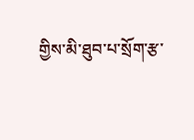གྱིས་མི་ཐུབ་པ་སྲོག་རྩ་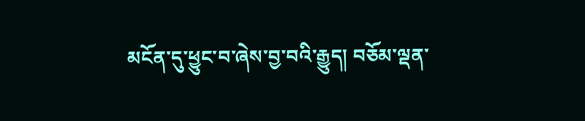མངོན་དུ་ཕྱུང་བ་ཞེས་བྱ་བའི་རྒྱུད། བཅོམ་ལྡན་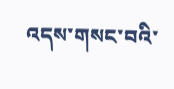འདས་གསང་བའི་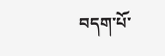བདག་པོ་